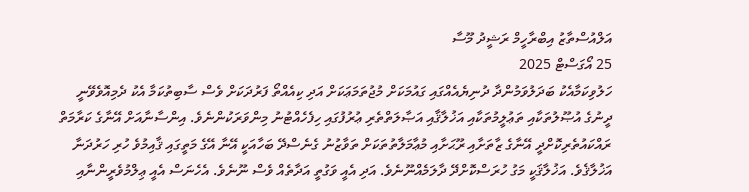އަލްއުސްތާޒު އިބްރާހީމް ރަޝީދު މޫސާ
25 އޯގަސްޓް 2025
ހަލުވިކަމާއެކު ބަދަލުވަމުންދާ ދުނިޔެއެއްގައި ގައުމަކަށް މުޖުތަމަޢަކަށް އަދި ކިއެއްތޯ ފަރުދަކަށް ވެސް ސާބިތުކަމާ އެކު ދެމިއޮވެވޭނީ ދީނުގެ އުޞޫލުތަކާއި ތަޢުލީމުތަކާއި އަޚުލާޤާއި އަޞާލަތްތެރި ޢުރުފުގައި ހިފެހެއްޓުނު މިންވަރަކުންނެވެ. އިންސާނާއަށް އޭނާގެ ކަރާމަތް ރައްކައުތެރިކޮށްދީ އޭނާގެ ޒާތަށާއި ރޫޙަށާއި މުޢާމަލާތުތަކަށް ތަވާޒުނު ގެނެސްދޭ ބަހާއަކީ އޭނާ އޭގެ މަތީގައި ޤާއިމުވެ ހުރި ހަރުދަނާ އަޚުލާޤެވެ. އަޚުލާޤަކީ މަގު ހުރަސްކޮށްދޭ ދާލަމެއްނޫނެވެ. އަދި އެއީ ވަގުތީ އަދާތެއް ވެސް ނޫނެވެ. އެހެނަސް އެއީ ޢިލްމުވެރީންނާއި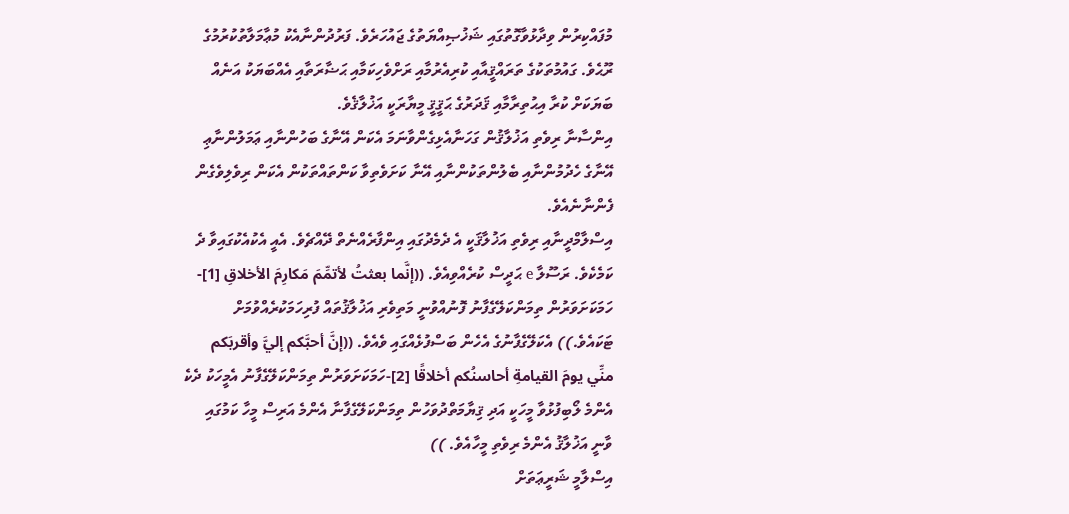މުފައްކިރުން ވިދާޅުވާގޮތުގައި ޝަޚުޞިއްޔަތުގެ ޖައުހަރެވެ. ފަރުދުންނާއެކު މުޢާމަލާތުކުރުމުގެ ރޫޙެވެ. ގައުމުތަކުގެ ތަރައްޤީއާއި ކުރިއެރުމާއި ރަށްވެހިކަމާއި ޙަޟާރަތާއި އެއްބަޔަކު އަނެއް ބަޔަކަށް ކުރާ އިޙުތިރާމާއި ޤަދަރުގެ ޙަޤީޤީ މީޔާރަކީ އަޚުލާޤެވެ.
އިންސާނާ ރިވެތި އަޚުލާޤުން ގަހަނާއެޅިގެންވާނަމަ އެކަން އޭނާގެ ބަހުންނާއި ޢަމަލުންނާޢި އޭނާގެ ހެދުމުންނާއި ބެލުންތަކުންނާއި އޭނާ ކަށަވެތިވާ ކަންތައްތަކުން އެކަން ރިވެލިވެގެން ފެންނާނެއެވެ.
އިސްލާމްދީނާއި ރިވެތި އަޚުލާޤަކީ އެ ދެމެދުގައި އިންފާރެއްނެތް ދޭއްޗެވެ. އެއީ އެކުއެކުގައިވާ ދެ ކަމެކެވެ. ރަސޫލާ e ޙަދީސް ކުރެއްވިއެވެ. ((إنَّما بعثتُ لأتمِّمَ مَكارِمَ الأخلاقِ [1]- ހަމަކަށަވަރުން ތިމަންކަލޭގެފާނު ފޮނުއްވުނީ މަތިވެރި އަޚުލާޤުތައް ފުރިހަމަކުރެއްވުމަށް ޓަކައެވެ.)) އެކަލޭގެފާނުގެ އެހެން ބަސްފުޅެއްގައި ވެއެވެ. ((إنَّ أحبَّكم إليَّ وأقربَكم منِّي يومَ القيامةِ أحاسنُكم أخلاقًا [2]-ހަމަކަށަވަރުން ތިމަންކަލޭގެފާނު އެމީހަކު ދެކެ އެންމެ ލޯބިފުޅުވާ މީހަކީ އަދި ޤިޔާމަތްދުވަހުން ތިމަންކަލޭގެފާނާ އެންމެ އަރިސް މީހާ ކަމުގައި ވާނީ އަޚުލާޤު އެންމެ ރިވެތި މީހާއެވެ. ))
އިސްލާމީ ޝަރީޢަތަށް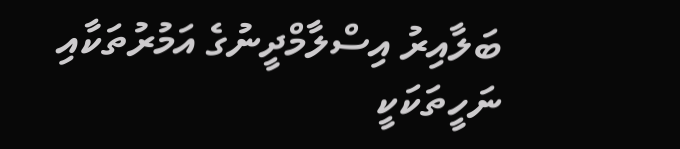ބަލާއިރު އިސްލާމްދީނުގެ އަމުރުތަކާއި ނަހީތަކަކީ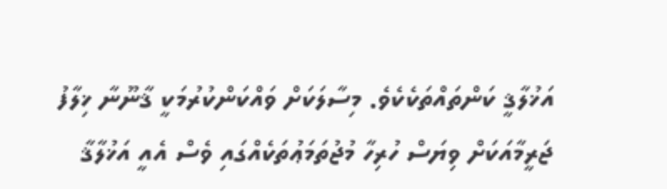އަޚުލާޤީ ކަންތައްތަކެކެވެ. މިސާލަކަށް ވައްކަންކުރުމަކީ ޤާނޫނާ ޚިލާފު ޖަރީމާއަކަށް ވިޔަސް ހުރިހާ މުޖުތަމަޢުތަކެއްގައި ވެސް އެއީ އަޚުލާޤާ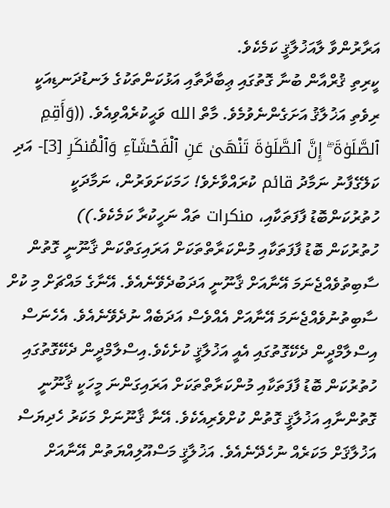އަރާރުންވާ ލާއަޚުލާޤީ ކަމެކެވެ.
ކީރިތި ޤުރްއާން ބުނާ ގޮތުގައި ޢިބާދާތާއި އަޅުކަންތަކުގެ ލަނޑުދަނޑިއަކީ ރިވެތި އަޚުލާޤު އަށަގެންނެވުމެވެ. މާތް الله ވަޙީކުރެއްވިއެވެ. ((وَأَقِمِ ٱلصَّلَوٰةَ ۖ إِنَّ ٱلصَّلَوٰةَ تَنْهَىٰ عَنِ ٱلْفَحْشَآءِ وَٱلْمُنكَرِ [3]- އަދި ކަލޭގެފާނު ނަމާދު قائم ކުރައްވާށެވެ! ހަމަކަށަވަރުން، ނަމާދަކީ ހުތުރުކަންބޮޑު ފާފަތަކާއި، منكرات ތައް ނަހީކުރާ ކަމެކެވެ.))
ހުތުރުކަން ބޮޑު ފާފަތަކާއި މުންކަރާތްތަކަށް އަރައިގަތްކަން ޤާނޫނީ ގޮތުން ސާބިތުވެއްޖެނަމަ އޭނާއަށް ޤާނޫނީ އަދަބުދެވޭނެއެވެ. އޭނާގެ މައްޗަށް މި ކުށް ސާބިތުނުވެއްޖެނަމަ އޭނާއަށް އެއްވެސް އަދަބެއް ނުދެވޭނެއެވެ. އެހެނަސް އިސްލާމްދީން ދެކޭގޮތުގައި އެއީ އަޚުލާޤީ ކުށެކެވެ.އިސްލާމްދީން ދެކޭގޮތުގައި ހުތުރުކަން ބޮޑު ފާފަތަކާއި މުންކަރާތްތަކަށް އަރައިގަންނަ މީހަކީ ޤާނޫނީ ގޮތުންނާއި އަޚުލާޤީ ގޮތުން ކުށްވެރިއެކެވެ. އޭނާ ޤާނޫނަށް މަކަރު ހެދިޔަސް އަޚުލާޤަށް މަކަރެއް ނުހެދޭނެއެވެ. އަޚުލާޤީ މަސްއޫލިއްޔަތުން އޭނާއަށް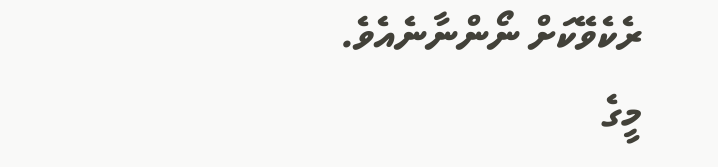ރެކެވޭކަށް ނޯންނާނެއެވެ.
މީގެ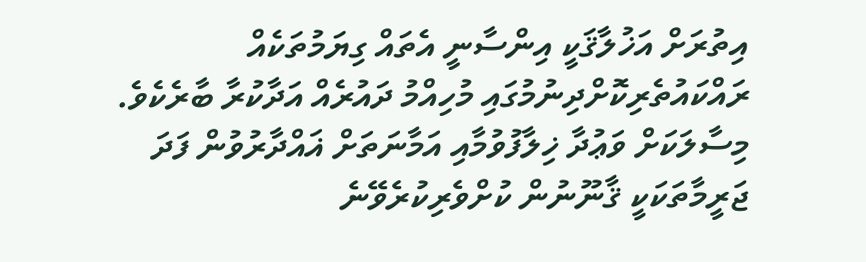އިތުރަށް އަޚުލާޤަކީ އިންސާނީ އެތައް ގިޔަމުތަކެއް ރައްކައުތެރިކޮށްދިނުމުގައި މުހިއްމު ދައުރެއް އަދާކުރާ ބާރެކެވެ. މިސާލަކަށް ވަޢުދާ ޚިލާފުވުމާއި އަމާނަތަށް ޣައްދާރުވުން ފަދަ ޖަރީމާތަކަކީ ޤާނޫނުން ކުށްވެރިކުރެވޭނެ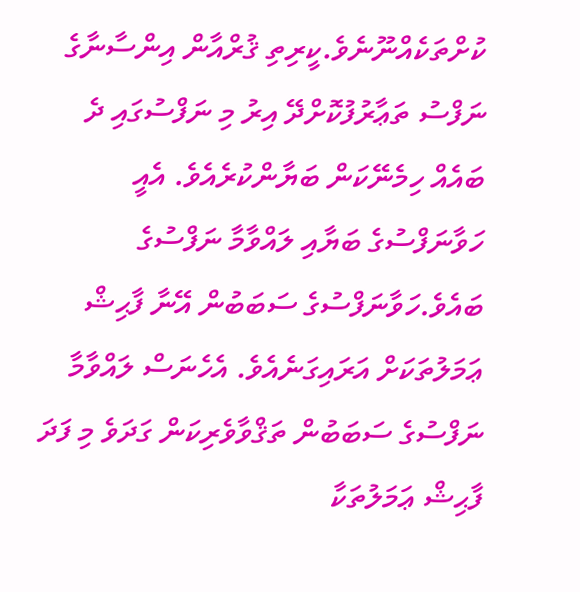ކުށްތަކެއްނޫނެވެ.ކީރިތި ޤުރްއާން އިންސާނާގެ ނަފްސު ތަޢާރުފުކޮށްދޭ އިރު މި ނަފްސުގައި ދެ ބައެއް ހިމެނޭކަން ބަޔާންކުރެއެވެ. އެއީ ހަވާނަފްސުގެ ބަޔާއި ލައްވާމާ ނަފްސުގެ ބައެވެ.ހަވާނަފްސުގެ ސަބަބުން އޭނާ ފާޙިޝް ޢަމަލުތަކަށް އަރައިގަނެއެވެ. އެހެނަސް ލައްވާމާ ނަފްސުގެ ސަބަބުން ތަޤްވާވެރިކަން ގަދަވެ މި ފަދަ ފާޙިޝް ޢަމަލުތަކާ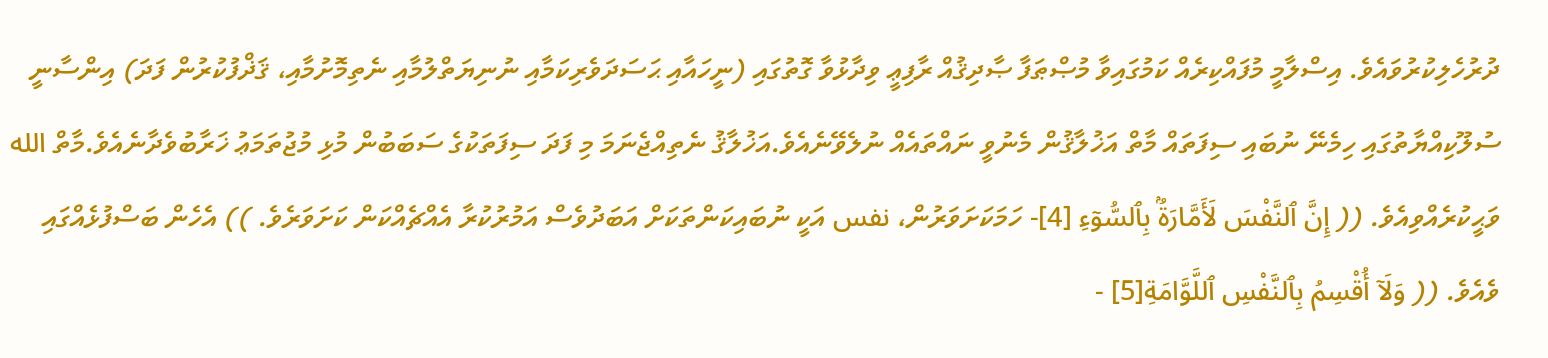ދުރުހެލިކުރުވައެވެ. އިސްލާމީ މުފައްކިރެއް ކަމުގައިވާ މުޞްޠަފާ ޞާދިޤުއް ރާފިޢީ ވިދާޅުވާ ގޮތުގައި (ނީހައާއި ޙަސަދަވެރިކަމާއި ނުނިޔަތްލުމާއި ނެތިމޮށުމާއި، ޤަޛްފުކުރުން ފަދަ) އިންސާނީ ސުލޫކިއްޔާތުގައި ހިމެނޭ ނުބައި ސިފަތައް މާތް އަޚުލާޤުން މެނުވީ ނައްތައެއް ނުލެވޭނެއެވެ.އަޚުލާޤު ނެތިއްޖެނަމަ މި ފަދަ ސިފަތަކުގެ ސަބަބުން މުޅި މުޖުތަމަޢު ޚަރާބުވެދާނެއެވެ.މާތް الله ވަޙީކުރެއްވިއެވެ. (( إِنَّ ٱلنَّفْسَ لَأَمَّارَةُۢ بِٱلسُّوٓءِ [4]- ހަމަކަށަވަރުން، نفس އަކީ ނުބައިކަންތަކަށް އަބަދުވެސް އަމުރުކުރާ އެއްޗެއްކަން ކަށަވަރެވެ. )) އެހެން ބަސްފުޅެއްގައި ވެއެވެ. (( وَلَآ أُقْسِمُ بِٱلنَّفْسِ ٱللَّوَّامَةِ[5] -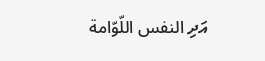އަދި النفس اللّوّامة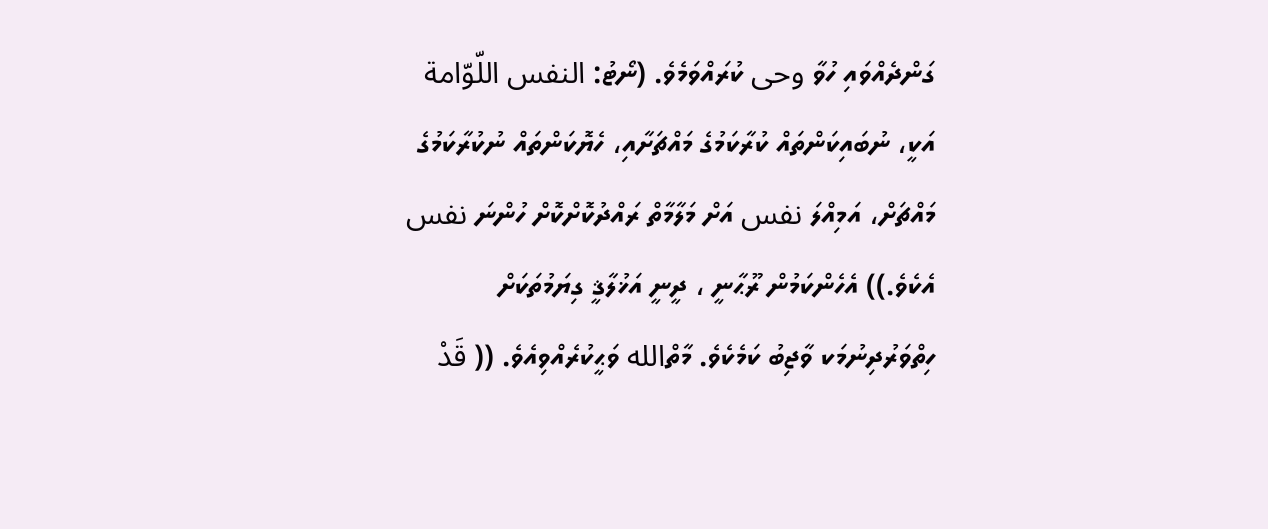ގަންދެއްވައި ހުވާ وحى ކުރައްވަމެވެ. (ނޯޓު: النفس اللّوّامة އަކީ، ނުބައިކަންތައް ކުރާކަމުގެ މައްޗަށާއި، ހެޔޮކަންތައް ނުކުރާކަމުގެ މައްޗަށް، އަމިއްލަ نفس އަށް މަލާމާތް ރައްދުކޮށްކޮށް ހުންނަ نفس އެކެވެ.)) އެހެންކަމުން ރޫޙާނީ ، ދީނީ އަޚުލާޤީ ގިޔަމުތަކަށް ހިތްވަރުދިނުމަކ ވާޖިބު ކަމެކެވެ. މާތްالله ވަޙީކުރެއްވިއެވެ. (( قَدْ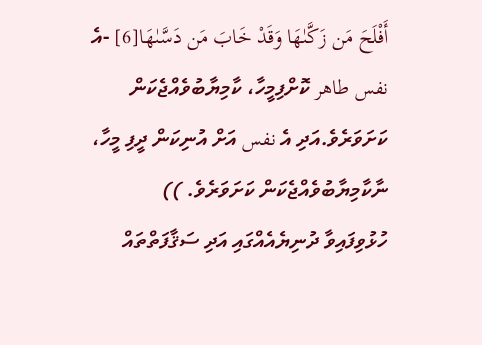أَفْلَحَ مَن زَكَّىٰهَا وَقَدْ خَابَ مَن دَسَّىٰهَا[6] -އެ نفس طاهر ކޮށްފިމީހާ، ކާމިޔާބުވެއްޖެކަން ކަށަވަރެވެ.އަދި އެ نفس އަށް އުނިކަން ދީފި މީހާ، ނާކާމިޔާބުވެއްޖެކަން ކަށަވަރެވެ. ))
ހުޅުވިފައިވާ ދުނިޔެއެއްގައި އަދި ސަޤާފަތްތައް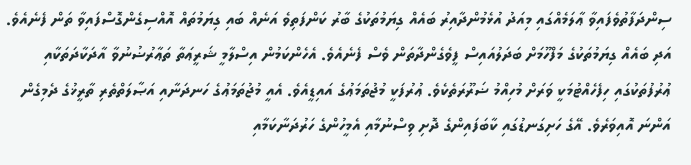ސިންދަފާތުވެފައިވާ ޢާލަމެއްގައި މިއަދު އުޅެމުންދާއިރު ބައެއް ގިޔަމުތަކުގެ ބާރު ކަންފަތިވެ އަނެއް ބައި ގިޔަމުތައް އޮއްސިގެންގޮސްފައިވާ ތަން ފެނެއެވެ. އަދި ބައެއް ގިޔަމުތަކުގެ މަފްހޫމަށް ބަދަލުއައިސް ފީވެގެންދާތަން ވެސް ފެނެއެވެ. އެހެންކަމުން އިސްލާމީ ޝަރީޢަތާ ތަޢާރުޟުނުވާ އާދަކާދަތަކާއި ޢުރުފުތަކުގައި ހިފެހެއްޓުމަކީ ވަރަށް މުހިއްމު ޟަރޫރަތެކެވެ. ޢުރުފަކީ މުޖުތަމަޢުގެ އައިޑީއެވެ. އެއީ މުޖުތަމަޢުގެ ހަނދަނާއި އަޞާލަތްތެރި ތާރީޚުގެ ދެމިގެން އަންނަ އޮއިވަރެވެ. އޭގެ ހަށިގަނޑުގައި ކާބަފައިންގެ ދޮށި ވިސްނުމާއި އެމީހުންގެ ހަރުދަނާކަމާއި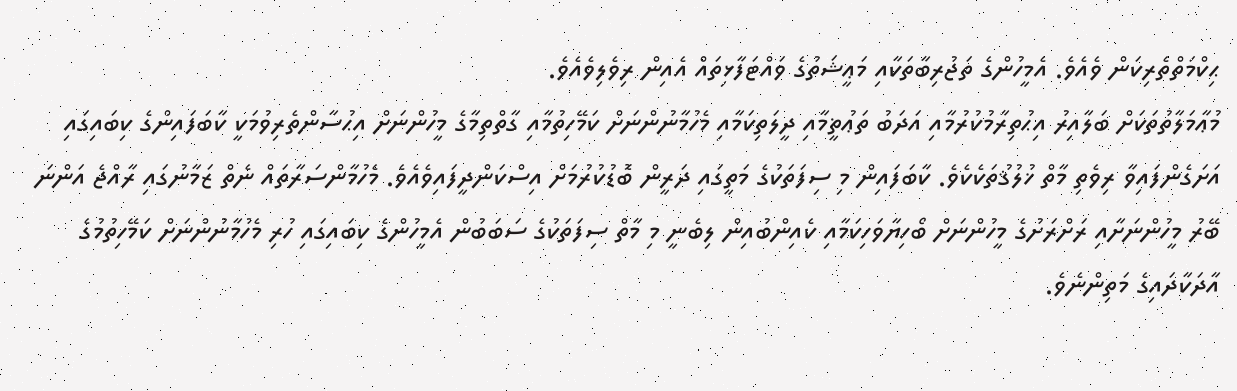ޙިކްމަތްތެރިކަން ވެއެވެ. އެމީހުންގެ ތަޖުރިބާތަކާއި މަޢީޝަތުގެ ވައްޓަފާޅިތައް އެއިން ރިވެލިވެއެވެ.
މުޢާމަލާތުތަކަށް ބަލާއިރު އިޙުތިރާމުކުރުމާއި އަދަބު ތަޢުޡީމާއި ދީލަތިކަމާއި މެހުމާނުންނަށް ކަމޭހިތުމާއި ގާތްތިމާގެ މީހުންނަށް އިޙުސާންތެރިވުމަކީ ކާބަފައިންގެ ކިބައިގައި އަށަގެންފައިވާ ރިވެތި މާތް ޚުލުޤުތަކެކެވެ. ކާބަފައިން މި ސިފަތަކުގެ މަތީގައި ދަރީން ބޮޑުކުރުމަށް އިސްކަންދީފައިވެއެވެ. މެހުމާންސަރާތައް ނެތް ޒަމާނުގައި ރާއްޖެ އަންނަ ބޭރު މީހުންނަށާއި ރަށްރަށުގެ މީހުންނަށް ބޯހިޔާވަހިކަމާއި ކެއިންބުއިން ލިބެނީ މި މާތް ސިފަތަކުގެ ސަބަބުން އެމީހުންގެ ކިބައިގައި ހުރި މެހުމާނުންނަށް ކަމޭހިތުމުގެ އާދަކާދައިގެ މަތިންނެވެ.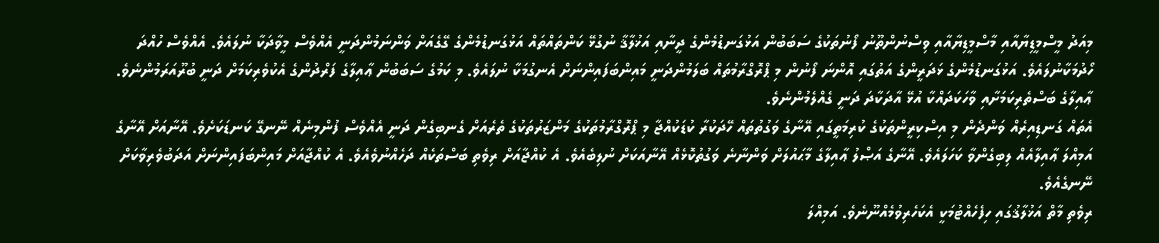މިއަދު މީސްމީޑިޔާއާއި މާސްމީޑިޔާއާއި ވިސްނުންތޫނު ފޯނުތަކުގެ ސަބަބުން އަޅުގަނޑުމެންގެ ދީނާއި އަޚުލާޤާ ނުގުޅޭ ކަންތައްތައް އަޅުގަނޑުމެންގެ ގޭގެއަށް ވަންނަމުންދަނީ އެއްވެސް މީވާދަކާ ނުލައެވެ. އެއްވެސް ހުއްދަ ހޯދުމަކާނުލައެވެ. އަޅުގަނޑުމެންގެ ޅަދަރީންގެ އަތުގައި އޮންނަ ފޯނުން މި ޕްރޮގްރާމުތައް ބަލަމުންދަނީ މައިންބަފައިންނަށް އެނގުމަކާ ނުލައެވެ. މި ކަމުގެ ސަބަބުން ޢާއިލާގެ ފަރްދުންގެ އެކުވެރިކަމަށް ދަނީ ބުރޫއަރަމުންނެވެ. ޢާއިލާގެ ބަސްތެރިކަމަށާއި ވާހަކަދައްކާ އުޅޭ އާދަކާދަ ދަނީ ގެއްލެމުންނެވެ.
އެތައް ގަނޑިއިރެއް ވަންދެން މި އިސްކިރީންތަކުގެ ކުރިމަތީގައި އޭނާގެ ވަގުތުތައް ހޭދަކުރާ ކުޑަކުއްޖާ މި ޕްރޮގްރާމުތަކުގެ މަންޒަރުތަކުގެ ތެރެއަށް ގެނބިގެން ދަނީ އެއްވެސް ފުންމިނެއް ނޭނގޭ ކަނޑަކަށެވެ. އޭނާއަށް އޭނާގެ އަމިއްލަ ޢާއިލާއެއް ލިބިގެންވާ ކަހަލައެވެ. އޭނާގެ އަޞްލު ޢާއިލާގެ މާޙައުލަށް ވަންނާނެ ވަގުތުކޮޅެއް އޭނާއަކަށް ނުލިބެއެވެ. އެ ކުއްޖާއަށް ރިވެތި ބަސްތަކެއް ދަހެއްނުވެއެވެ. އެ ކުއްޖާއަށް މައިންބަފައިންނަށް އަދަބުވެރިވާކަށް ނޭނގެއެވެ.
ރިވެތި މާތް އަޚުލާޤުގައި ހިފެހެއްޓުމަކީ އެކަހެރިވުމެއްނޫނެވެ. އަމިއްލަ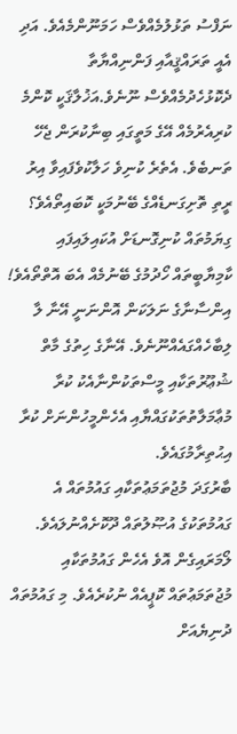ނަފްސު ތަޅުލުމެއްވެސް ހަމަނޫންމެއެވެ. އަދި އެއީ ތަރައްޤީއާއި ފަންނިއްޔާތާ ދެކޮޅުހެދުމެއްވެސް ނޫނެވެ.އަޚުލާޤަކީ ކޮންމެ ކުރިއެރުމެއް އޭގެ މަތީގައި ބިނާކުރަން ޖެހޭ ތަނބެވެ. އެތެރެ ކުނިވެ ހަލާކުވެފައިވާ އިރު ރީތި ތޮށިގަނޑެއްގެ ބޭނުމަކީ ކޮބައިތޯއެވެ؟ ގިޔަމުތައް ކުނިގޮނޑަށް އުކައިލައިފައި ކާމިޔާބީތައް ހޯދުމުގެ ބޭނުމެއް އެބަ އޮތްތޯއެވެ! އިންސާނާގެ ނަލަކަން އޮންނަނީ އޭނާ ލާ ލިބާހެއްގައެއްނޫނެވެ. އޭނާގެ ހިތުގެ މާތް ޝުޢޫރުތަކާއި މީސްތަކުންނާއެކު ކުރާ މުޢާމަލާތުތަކުގައްޔާއި އެހެންމީހުންނަށް ކުރާ އިޙުތިރާމުގައެވެ.
ބާރުގަދަ މުޖުތަމަޢުތަކާއި ގައުމުތައް އެ ގައުމުތަކުގެ އުޞޫލުތައް ދޫކޮށެއްނުލައެވެ. ލޯމަރައިގެން އޮވެ އެހެން ގައުމުތަކާއި މުޖުތަމަޢުތައް ކޮޕީއެއް ނުކުރެއެވެ. މި ގައުމުތައް ދުނިޔެއަށް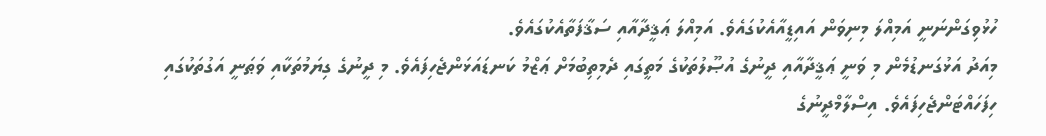ހުޅުވިގަންނަނީ އަމިއްލަ މިނިވަން އައިޑީއާއެކުގައެވެ. އަމިއްލަ ޢަޤީދާއާއި ސަޤާފަތާއެކުގައެވެ.
މިއަދު އަޅުގަނޑުމެން މި ވަނީ ޢަޤީދާއާއި ދީނުގެ އުޞޫލުތަކުގެ މަތީގައި ދެމިތިބުމަށް ޢަޒްމު ކަނޑައަޅަންޖެހިފައެވެ. މި ދީނުގެ ގިޔަމުތަކާއި ވަޠަނީ އަގުތަކުގައި ހިފަހައްޓަންޖެހިފައެވެ. އިސްލާމްދީނުގެ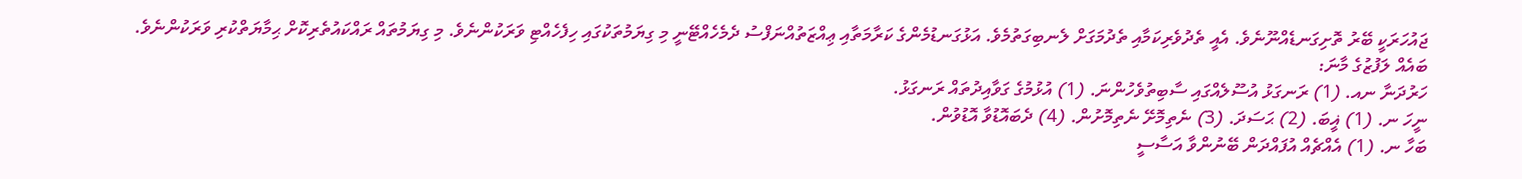ޖައުހަރަކީ ބޭރު ތޮށިގަނޑެއްނޫނެވެ. އެއީ ތެދުވެރިކަމާއި ތެދުމަގަށް ލެނބިގަތުމެވެ. އަޅުގަނޑުމެންގެ ކަރާމަތާއި ޢިއްޒަތުއްނަފްސު ދެމެހެއްޓޭނީ މި ގިޔަމުތަކުގައި ހިފެހެއްޓި ވަރަކުންނެވެ. މި ގިޔަމުތައް ރައްކައުތެރިކޮށް ޙިމާޔަތްކުރި ވަރަކުންނެވެ.
ބައެއް ލަފުޒުގެ މާނަ:
ހަރުދަނާ ނއ. (1) ރަނގަޅު އުސޫލެއްގައި ސާބިތުވެހުންނަ. (1) އުޅުމުގެ ގަވާއިދުތައް ރަނގަޅު.
ނީހަ ނ. (1) ޣީބަ. (2) ޙަސަދަ. (3) ނެތިމޮށޭ ނެތިމޮށުން. (4) ދެބައޮޑުވާ އޮޑުވުން.
ބަހާ ނ. (1) އެއްޗެއް އުފައްދަން ބޭނުންވާ އަސާސީ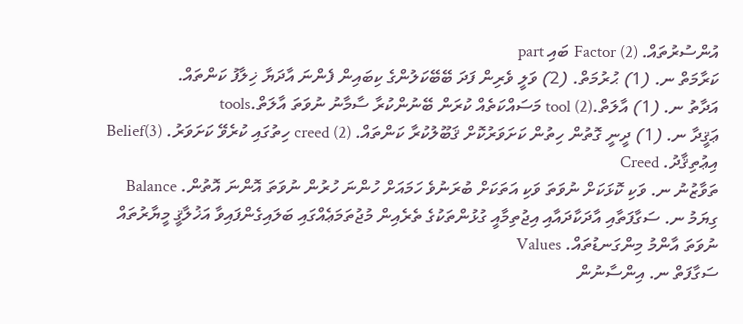އުންސުރުތައް. Factor (2) ބައި part
ކަރާމަތް ނ. (1) ޙުރުމަތް. (2) ވަލީ ވެރިން ފަދަ ބޭބޭކަލުންގެ ކިބައިން ފެންނަ އާދަޔާ ޚިލާފު ކަންތައް.
އަދާތު ނ. (1) އާލަތް.tool (2) މަސައްކަތެއް ކުރަން ބޭނުންކުރާ ސާމާނު ނުވަތަ އާލަތް.tools
ޢަޤީދާ ނ. (1) ދީނީ ގޮތުން ހިތުން ކަށަވަރުކޮށް ޤަބޫލުކުރާ ކަންތައް. creed (2) ހިތުގައި ކުރެވޭ ކަށަވަރު. Belief(3) އިޢުތިޤާދު. Creed
ތަވާޒުނު ނ. ވަކި ކޮޅަކަށް ނުވަތަ ވަކި އަތަކަށް ބުރަނުވެ ހަމައަށް ހުންނަ ހުރުން ނުވަތަ އޮންނަ އޮތުން. Balance
ގިޔަމު ނ. ސަގާފަތާއި އާދަކާދައާއި އިޖުތިމާއީ ގުޅުންތަކުގެ ތެރެއިން މުޖުތަމަޢެއްގައި ބަލައިގެންފައިވާ އަޚުލާޤީ މީޔާރުތައް ނުވަތަ އާންމު މިންގަނޑުތައް. Values
ސަގާފަތް ނ. އިންސާނުން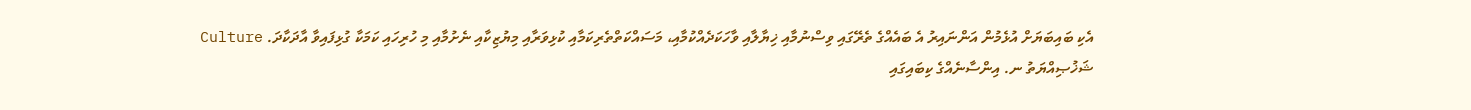އެކި ބައިބަޔަށް އުޅެމުން އަންނައިރު އެ ބައެއްގެ ތެރޭގައި ވިސްނުމާއި ޚިޔާލާއި ވާހަކަދެއްކުމާއި، މަސައްކަތްތެރިކަމާއި ކުޅިވަރާއި މިޔުޒިކާއި ނެށުމާއި މި ހުރިހައި ކަމަކާ ގުޅިފައިވާ އާދަކާދަ. Culture
ޝަޚުޞިއްޔަތު ނ. އިންސާނެއްގެ ކިބައިގައި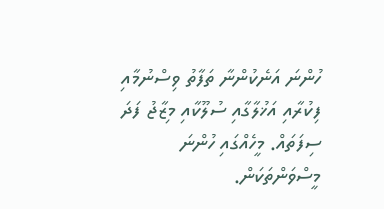ހުންނަ އަނެކުންނާ ތަފާތު ވިސްނުމާއި ފިކުރާއި އަޚުލާގާއި ސުލޫކާއި މިޒާޖު ފަދަ ސިފަތައް. މީހެއްގައި ހުންނަ މީސްވަންތަކަން.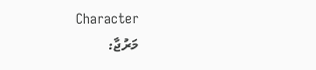Character
މަރުޖާ: